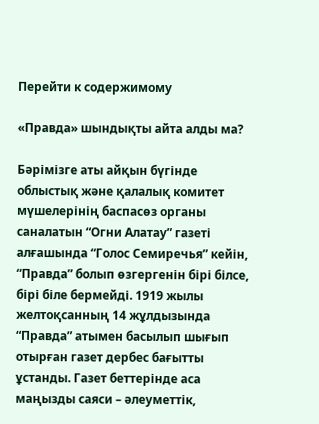Перейти к содержимому

«Правда» шындықты айта алды ма?

Бәрімізге аты айқын бүгінде облыстық және қалалық комитет мүшелерінің баспасөз органы саналатын “Огни Алатау” газеті алғашында “Голос Семиречья” кейін, “Правда” болып өзгергенін бірі білсе, бірі біле бермейді. 1919 жылы желтоқсанның 14 жұлдызында “Правда” атымен басылып шығып отырған газет дербес бағытты ұстанды. Газет беттерінде аса маңызды саяси – әлеуметтік,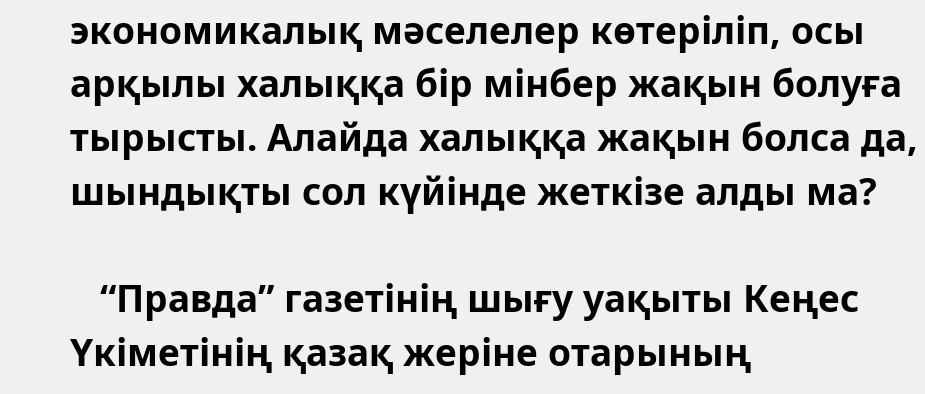экономикалық мәселелер көтеріліп, осы арқылы халыққа бір мінбер жақын болуға тырысты. Алайда халыққа жақын болса да, шындықты сол күйінде жеткізе алды ма?

   “Правда” газетінің шығу уақыты Кеңес Үкіметінің қазақ жеріне отарының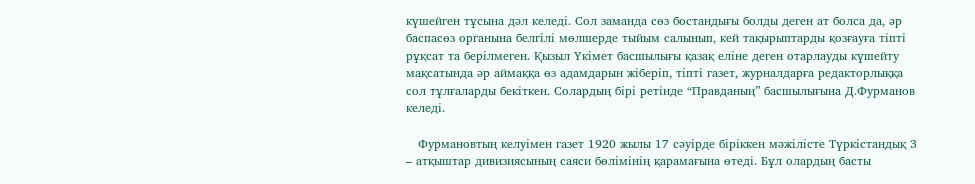күшейген тұсына дәл келеді. Сол заманда сөз бостандығы болды деген ат болса да, әр баспасөз органына белгілі мөлшерде тыйым салынып, кей тақырыптарды қозғауға тіпті рұқсат та берілмеген. Қызыл Үкімет басшылығы қазақ еліне деген отарлауды күшейту мақсатында әр аймаққа өз адамдарын жіберіп, тіпті газет, журналдарға редакторлыққа сол тұлғаларды бекіткен. Солардың бірі ретінде “Правданың” басшылығына Д.Фурманов келеді.

   Фурмановтың келуімен газет 1920 жылы 17 сәуірде біріккен мәжілісте Түркістандық 3 – атқыштар дивизиясының саяси бөлімінің қарамағына өтеді. Бұл олардың басты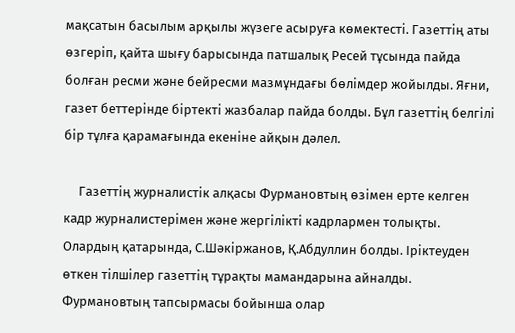мақсатын басылым арқылы жүзеге асыруға көмектесті. Газеттің аты өзгеріп, қайта шығу барысында патшалық Ресей тұсында пайда болған ресми және бейресми мазмұндағы бөлімдер жойылды. Яғни, газет беттерінде біртекті жазбалар пайда болды. Бұл газеттің белгілі бір тұлға қарамағында екеніне айқын дәлел.

     Газеттің журналистік алқасы Фурмановтың өзімен ерте келген кадр журналистерімен және жергілікті кадрлармен толықты. Олардың қатарында, С.Шәкіржанов, Қ.Абдуллин болды. Іріктеуден өткен тілшілер газеттің тұрақты мамандарына айналды. Фурмановтың тапсырмасы бойынша олар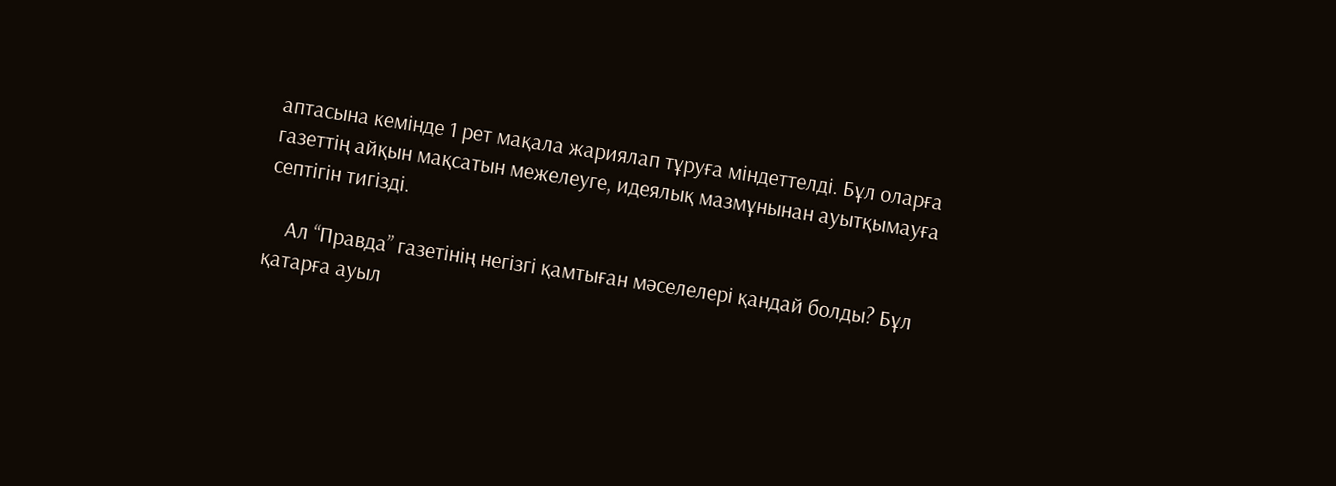аптасына кемінде 1 рет мақала жариялап тұруға міндеттелді. Бұл оларға газеттің айқын мақсатын межелеуге, идеялық мазмұнынан ауытқымауға септігін тигізді.

    Ал “Правда” газетінің негізгі қамтыған мәселелері қандай болды? Бұл қатарға ауыл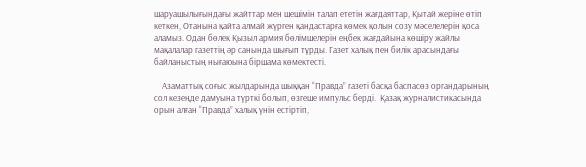шаруашылығындағы жайттар мен шешімін талап ететін жағдаяттар, Қытай жеріне өтіп кеткен, Отанына қайта алмай жүрген қандастарға көмек қолын созу мәселелерін қоса аламыз. Одан бөлек Қызыл армия бөлімшелерін еңбек жағдайына көшіру жайлы мақалалар газеттің әр санында шығып тұрды. Газет халық пен билік арасындағы байланыстың нығаюына біршама көмектесті.

    Азаматтық соғыс жылдарында шыққан “Правда” газеті басқа баспасөз органдарының сол кезеңде дамуына түрткі болып, өзгеше импульс берді.  Қазақ журналистикасында орын алған “Правда” халық үнін естіртіп,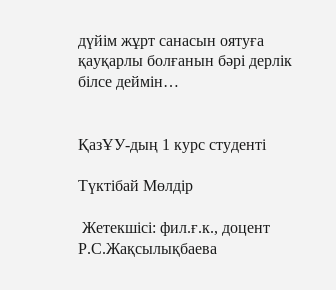дүйім жұрт санасын оятуға қауқарлы болғанын бәрі дерлік білсе деймін…


ҚазҰУ-дың 1 курс студенті

Түктібай Мөлдір

 Жетекшісі: фил.ғ.к., доцент Р.С.Жақсылықбаева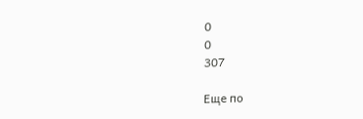0
0
307

Еще по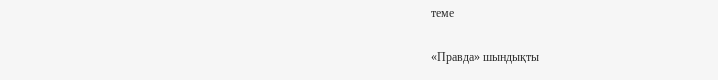теме

«Правда» шындықты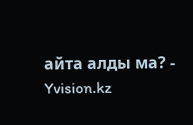айта алды ма? - Yvision.kz